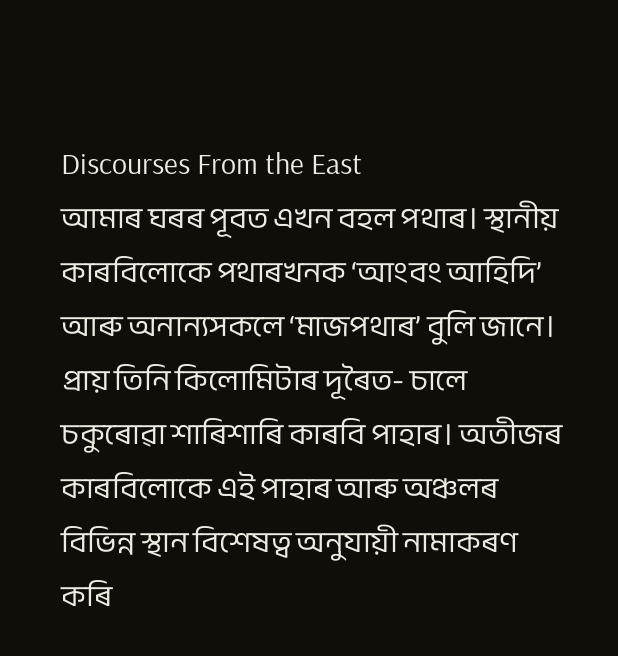Discourses From the East
আমাৰ ঘৰৰ পূবত এখন বহল পথাৰ। স্থানীয় কাৰবিলোকে পথাৰখনক ‘আংবং আহিদি’ আৰু অনান্যসকলে ‘মাজপথাৰ’ বুলি জানে। প্ৰায় তিনি কিলোমিটাৰ দূৰৈত- চালে চকুৰোৱা শাৰিশাৰি কাৰবি পাহাৰ। অতীজৰ কাৰবিলোকে এই পাহাৰ আৰু অঞ্চলৰ বিভিন্ন স্থান বিশেষত্ব অনুযায়ী নামাকৰণ কৰি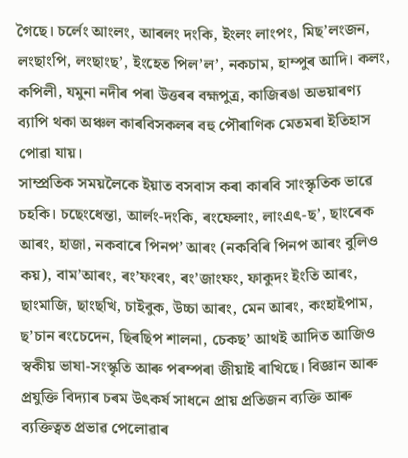গৈছে। চৰ্লেং আংলং, আৰলং দংকি, ইংলং লাংপং, মিছ’লংজন, লংছাংপি, লংছাংছ’, ইংহেত পিল’ল’, নকচাম, হাম্পুৰ আদি। কলং, কপিলী, যমুনা নদীৰ পৰা উত্তৰৰ বহ্মপুত্ৰ, কাজিৰঙা অভয়াৰণ্য ব্যাপি থকা অঞ্চল কাৰবিসকলৰ বহু পৌৰাণিক মেতমৰা ইতিহাস পোৱা যায়।
সাম্প্ৰতিক সময়লৈকে ইয়াত বসবাস কৰা কাৰবি সাংস্কৃতিক ভাৱে চহকি। চছেংধেন্তা, আৰ্লং-দংকি, ৰংফেলাং, লাংএৎ-ছ’, ছাংৰেক আৰং, হাজা, নকবাৰে পিনপ’ আৰং (নকবিৰি পিনপ আৰং বুলিও কয়), বাম’আৰং, ৰং’ফংৰং, ৰং’জাংফং, ফাকুদং ইংতি আৰং, ছাংমাজি, ছাংছখি, চাইবুক, উচ্চা আৰং, মেন আৰং, কংহাইপাম, ছ’চান ৰংচেদেন, ছিৰছিপ শালনা, চেকছ’ আথই আদিত আজিও স্বকীয় ভাষা-সংস্কৃতি আৰু পৰম্পৰা জীয়াই ৰাখিছে। বিজ্ঞান আৰু প্ৰযুক্তি বিদ্যাৰ চৰম উৎকৰ্ষ সাধনে প্ৰায় প্ৰতিজন ব্যক্তি আৰু ব্যক্তিত্বত প্ৰভাৱ পেলোৱাৰ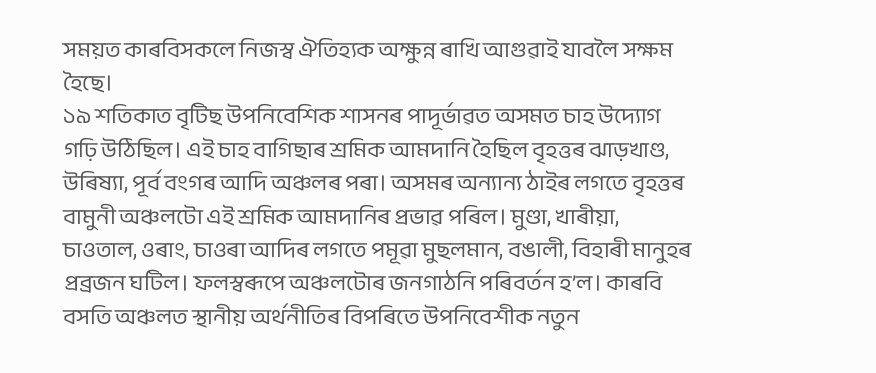সময়ত কাৰবিসকলে নিজস্ব ঐতিহ্যক অক্ষুন্ন ৰাখি আগুৱাই যাবলৈ সক্ষম হৈছে।
১৯ শতিকাত বৃটিছ উপনিবেশিক শাসনৰ পাদূৰ্ভাৱত অসমত চাহ উদ্যোগ গঢ়ি উঠিছিল। এই চাহ বাগিছাৰ শ্ৰমিক আমদানি হৈছিল বৃহত্তৰ ঝাড়খাণ্ড, উৰিষ্যা, পূৰ্ব বংগৰ আদি অঞ্চলৰ পৰা। অসমৰ অন্যান্য ঠাইৰ লগতে বৃহত্তৰ বামুনী অঞ্চলটো এই শ্ৰমিক আমদানিৰ প্ৰভাৱ পৰিল। মুণ্ডা, খাৰীয়া, চাওতাল, ওৰাং, চাওৰা আদিৰ লগতে পমূৱা মুছলমান, বঙালী, বিহাৰী মানুহৰ প্ৰব্ৰজন ঘটিল। ফলস্বৰূপে অঞ্চলটোৰ জনগাঠনি পৰিবৰ্তন হ’ল। কাৰবি বসতি অঞ্চলত স্থানীয় অৰ্থনীতিৰ বিপৰিতে উপনিবেশীক নতুন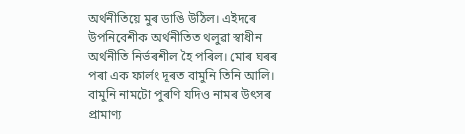অৰ্থনীতিয়ে মুৰ ডাঙি উঠিল। এইদৰে উপনিবেশীক অৰ্থনীতিত থলুৱা স্বাধীন অৰ্থনীতি নিৰ্ভৰশীল হৈ পৰিল। মোৰ ঘৰৰ পৰা এক ফাৰ্লং দূৰত বামুনি তিনি আলি। বামুনি নামটো পুৰণি যদিও নামৰ উৎসৰ প্ৰামাণ্য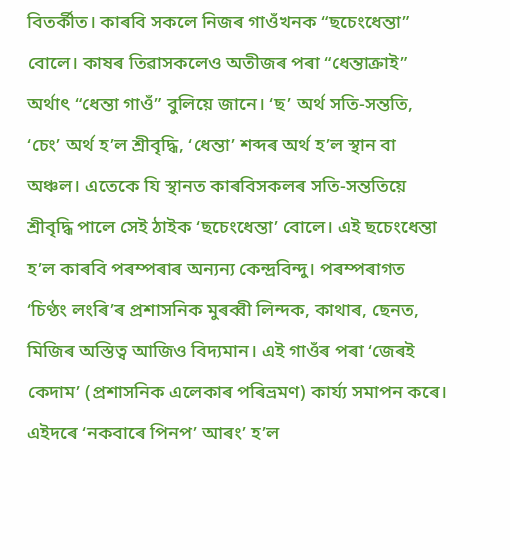বিতৰ্কীত। কাৰবি সকলে নিজৰ গাওঁখনক “ছচেংধেন্তা” বোলে। কাষৰ তিৱাসকলেও অতীজৰ পৰা “ধেন্তাক্ৰাই” অৰ্থাৎ “ধেন্তা গাওঁ” বুলিয়ে জানে। ‘ছ’ অৰ্থ সতি-সন্ততি, ‘চেং’ অৰ্থ হ’ল শ্ৰীবৃদ্ধি, ‘ধেন্তা’ শব্দৰ অৰ্থ হ’ল স্থান বা অঞ্চল। এতেকে যি স্থানত কাৰবিসকলৰ সতি-সন্ততিয়ে শ্ৰীবৃদ্ধি পালে সেই ঠাইক ‘ছচেংধেন্তা’ বোলে। এই ছচেংধেন্তা হ’ল কাৰবি পৰম্পৰাৰ অন্যন্য কেন্দ্ৰবিন্দু। পৰম্পৰাগত ‘চিণ্ঠং লংৰি’ৰ প্ৰশাসনিক মুৰব্বী লিন্দক, কাথাৰ, ছেনত, মিজিৰ অস্তিত্ব আজিও বিদ্যমান। এই গাওঁৰ পৰা ‘জেৰই কেদাম’ (প্ৰশাসনিক এলেকাৰ পৰিভ্ৰমণ) কাৰ্য্য সমাপন কৰে। এইদৰে ‘নকবাৰে পিনপ’ আৰং’ হ’ল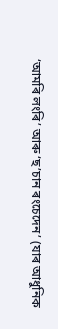‘আমৰি লংৰি’ আৰু ‘ছ’চান ৰংচেদেন’ (যাৰ আধুনিক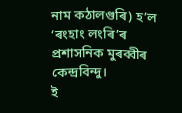নাম কঠালগুৰি) হ’ল ‘ৰংহাং লংৰি’ৰ প্ৰশাসনিক মুৰব্বীৰ কেন্দ্ৰবিন্দু।
ই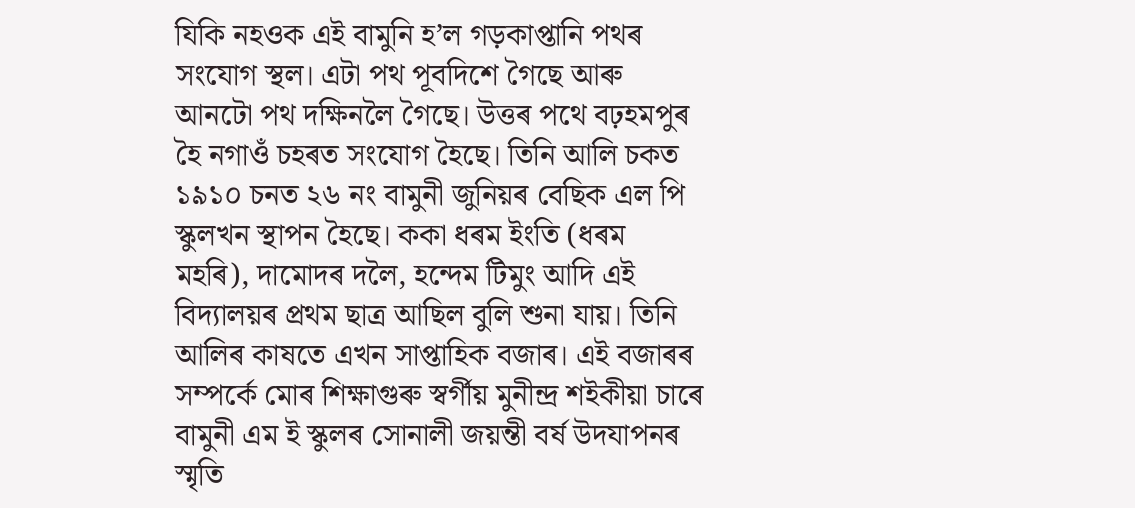যিকি নহওক এই বামুনি হ’ল গড়কাপ্তানি পথৰ সংযোগ স্থল। এটা পথ পূবদিশে গৈছে আৰু আনটো পথ দক্ষিনলৈ গৈছে। উত্তৰ পথে বঢ়হমপুৰ হৈ নগাওঁ চহৰত সংযোগ হৈছে। তিনি আলি চকত ১৯১০ চনত ২৬ নং বামুনী জুনিয়ৰ বেছিক এল পি স্কুলখন স্থাপন হৈছে। ককা ধৰম ইংতি (ধৰম মহৰি), দামোদৰ দলৈ, হন্দেম টিমুং আদি এই বিদ্যালয়ৰ প্ৰথম ছাত্ৰ আছিল বুলি শুনা যায়। তিনি আলিৰ কাষতে এখন সাপ্তাহিক বজাৰ। এই বজাৰৰ সম্পৰ্কে মোৰ শিক্ষাগুৰু স্বৰ্গীয় মুনীন্দ্ৰ শইকীয়া চাৰে বামুনী এম ই স্কুলৰ সোনালী জয়ন্তী বৰ্ষ উদযাপনৰ স্মৃতি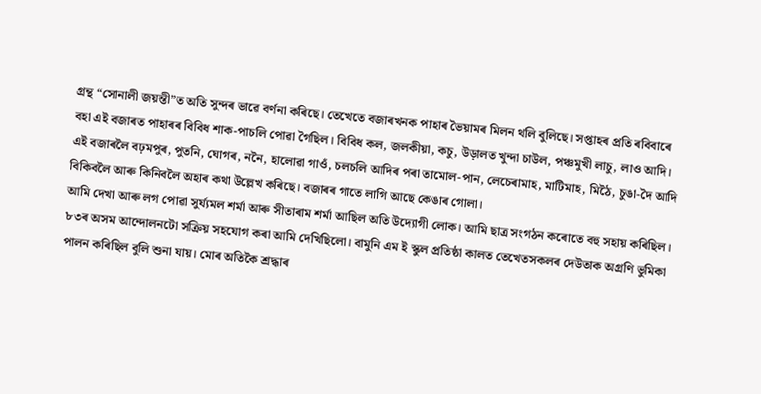গ্ৰন্থ “সোনালী জয়ন্তী”ত অতি সুন্দৰ ভাৱে বৰ্ণনা কৰিছে। তেখেতে বজাৰখনক পাহাৰ ভৈয়ামৰ মিলন থলি বুলিছে। সপ্তাহৰ প্ৰতি ৰবিবাৰে বহা এই বজাৰত পাহাৰৰ বিবিধ শাক-পাচলি পোৱা গৈছিল। বিবিধ কল, জলকীয়া, কচু, উড়ালত খুন্দা চাউল, পঞ্চমুখী লাচু, লাও আদি। এই বজাৰলৈ বঢ়মপুৰ, পুতনি, ঘোগৰ, ননৈ, হালোৱা গাওঁ, চলচলি আদিৰ পৰা তামোল-পান, লেচেৰামাহ, মাটিমাহ, মিঠৈ, চুঙা-দৈ আদি বিকিবলৈ আৰু কিনিবলৈ অহাৰ কথা উল্লেখ কৰিছে। বজাৰৰ গাতে লাগি আছে কেঙাৰ গোলা।
আমি দেখা আৰু লগ পোৱা সুৰ্য্যমল শৰ্মা আৰু সীতাৰাম শৰ্মা আছিল অতি উদ্যোগী লোক। আমি ছাত্ৰ সংগঠন কৰোতে বহু সহায় কৰিছিল। ৮৩ৰ অসম আন্দোলনটো সক্ৰিয় সহযোগ কৰা আমি দেখিছিলো। বামুনি এম ই স্কুল প্ৰতিষ্ঠা কালত তেখেতসকলৰ দেউতাক অগ্ৰণি ভুমিকা পালন কৰিছিল বুলি শুনা যায়। মোৰ অতিকৈ শ্ৰদ্ধাৰ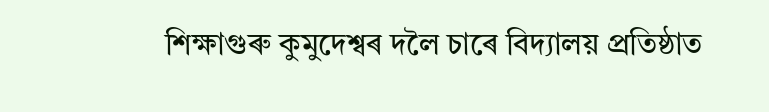শিক্ষাগুৰু কুমুদেশ্বৰ দলৈ চাৰে বিদ্যালয় প্ৰতিষ্ঠাত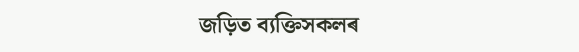জড়িত ব্যক্তিসকলৰ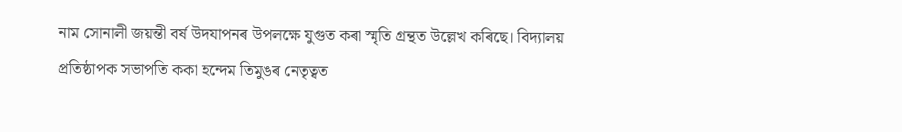নাম সোনালী জয়ন্তী বৰ্ষ উদযাপনৰ উপলক্ষে যুগুত কৰা স্মৃতি গ্ৰন্থত উল্লেখ কৰিছে। বিদ্যালয় প্ৰতিষ্ঠাপক সভাপতি ককা হন্দেম তিমুঙৰ নেতৃত্বত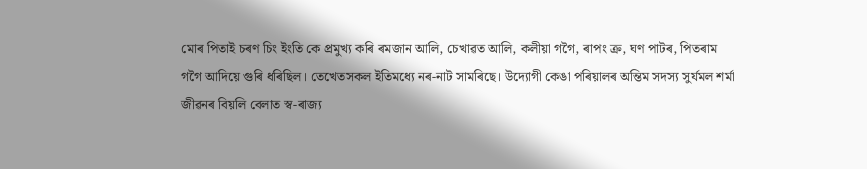মোৰ পিতাই চৰণ চিং ইংতি কে প্ৰমুখ্য কৰি ৰমজান আলি, চেখাৱত আলি, কলীয়া গগৈ, ৰাপং ক্ৰ, ঘণ পাটৰ, পিতৰাম গগৈ আদিয়ে গুৰি ধৰিছিল। তেখেতসকল ইতিমধ্যে নৰ-নাট সামৰিছে। উদ্যোগী কেঙা পৰিয়ালৰ অন্তিম সদস্য সুৰ্যমল শৰ্মা জীৱনৰ বিয়লি বেলাত স্ব-ৰাজ্য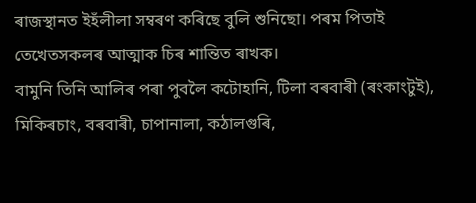ৰাজস্থানত ইহঁলীলা সম্বৰণ কৰিছে বুলি শুনিছো। পৰম পিতাই তেখেতসকলৰ আত্মাক চিৰ শান্তিত ৰাখক।
বামুনি তিনি আলিৰ পৰা পুবলৈ কটোহানি, টিলা বৰবাৰী (ৰংকাংটুই), মিকিৰচাং, বৰবাৰী, চাপানালা, কঠালগুৰি,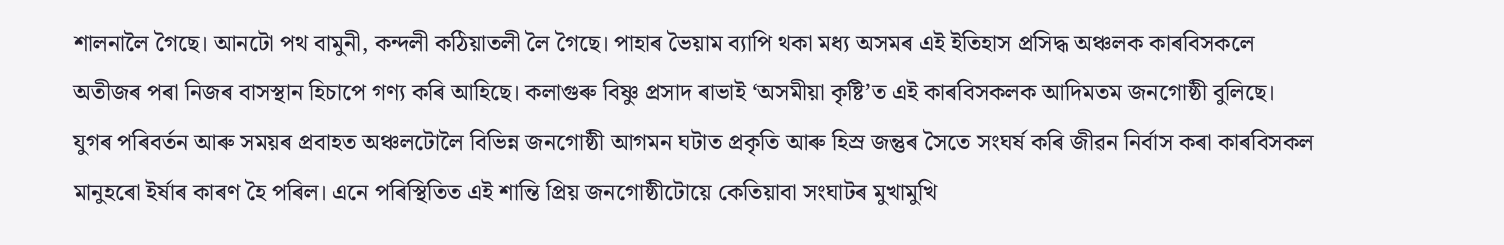শালনালৈ গৈছে। আনটো পথ বামুনী, কন্দলী কঠিয়াতলী লৈ গৈছে। পাহাৰ ভৈয়াম ব্যাপি থকা মধ্য অসমৰ এই ইতিহাস প্ৰসিদ্ধ অঞ্চলক কাৰবিসকলে অতীজৰ পৰা নিজৰ বাসস্থান হিচাপে গণ্য কৰি আহিছে। কলাগুৰু বিষ্ণু প্ৰসাদ ৰাভাই ‘অসমীয়া কৃষ্টি’ত এই কাৰবিসকলক আদিমতম জনগোষ্ঠী বুলিছে। যুগৰ পৰিবৰ্তন আৰু সময়ৰ প্ৰবাহত অঞ্চলটোলৈ বিভিন্ন জনগোষ্ঠী আগমন ঘটাত প্ৰকৃতি আৰু হিস্ৰ জন্তুৰ সৈতে সংঘৰ্ষ কৰি জীৱন নিৰ্বাস কৰা কাৰবিসকল মানুহৰো ইৰ্ষাৰ কাৰণ হৈ পৰিল। এনে পৰিস্থিতিত এই শান্তি প্ৰিয় জনগোষ্ঠীটোয়ে কেতিয়াবা সংঘাটৰ মুখামুখি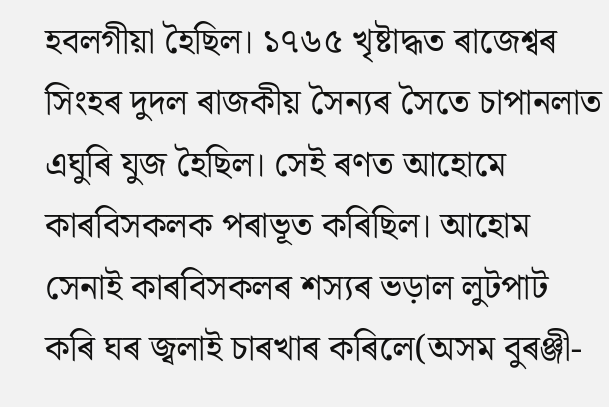হবলগীয়া হৈছিল। ১৭৬৫ খৃষ্টাদ্ধত ৰাজেশ্বৰ সিংহৰ দুদল ৰাজকীয় সৈন্যৰ সৈতে চাপানলাত এঘুৰি যুজ হৈছিল। সেই ৰণত আহোমে কাৰবিসকলক পৰাভূত কৰিছিল। আহোম সেনাই কাৰবিসকলৰ শস্যৰ ভড়াল লুটপাট কৰি ঘৰ জ্বলাই চাৰখাৰ কৰিলে(অসম বুৰঞ্জী-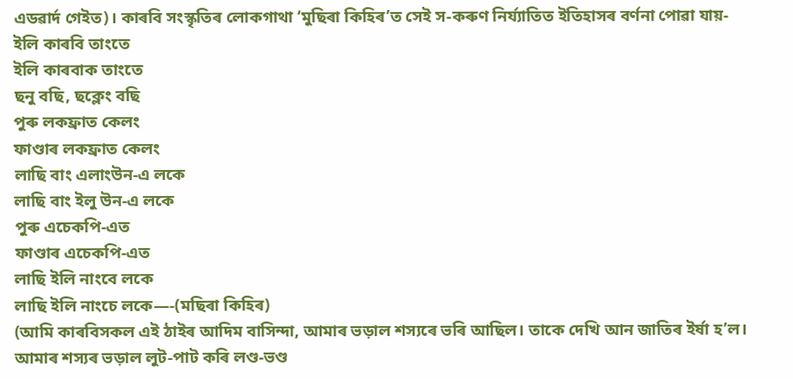এডৱাৰ্দ গেইত)। কাৰবি সংস্কৃতিৰ লোকগাথা ‘মুছিৰা কিহিৰ’ত সেই স-কৰুণ নিৰ্য্যাতিত ইতিহাসৰ বৰ্ণনা পোৱা যায়-
ইলি কাৰবি তাংতে
ইলি কাৰবাক তাংতে
ছনু বছি, ছক্লেং বছি
পুৰু লকফ্ৰাত কেলং
ফাণ্ডাৰ লকফ্ৰাত কেলং
লাছি বাং এলাংউন-এ লকে
লাছি বাং ইলু উন-এ লকে
পুৰু এচেকপি-এত
ফাণ্ডাৰ এচেকপি-এত
লাছি ইলি নাংবে লকে
লাছি ইলি নাংচে লকে—-(মছিৰা কিহিৰ)
(আমি কাৰবিসকল এই ঠাইৰ আদিম বাসিন্দা, আমাৰ ভড়াল শস্যৰে ভৰি আছিল। তাকে দেখি আন জাতিৰ ইৰ্ষা হ’ল। আমাৰ শস্যৰ ভড়াল লুট-পাট কৰি লণ্ড-ভণ্ড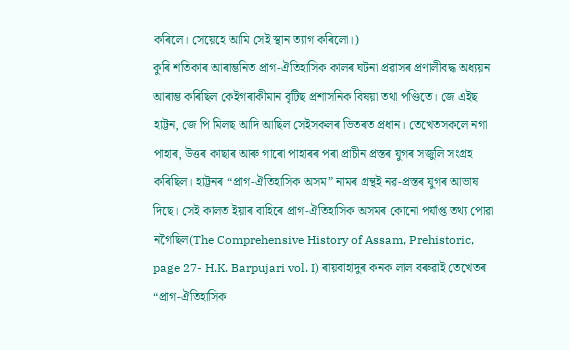কৰিলে। সেয়েহে আমি সেই স্থান ত্যাগ কৰিলো।)
কুৰি শতিকাৰ আৰাম্ভনিত প্ৰাগ-ঐতিহাসিক কালৰ ঘটনা প্ৰৱাসৰ প্ৰণালীবদ্ধ অধ্যয়ন আৰাম্ভ কৰিছিল কেইগৰাকীমান বৃটিছ প্ৰশাসনিক বিষয়া তথা পণ্ডিতে। জে এইছ হাট্টন, জে পি মিলছ আদি আছিল সেইসকলৰ ভিতৰত প্ৰধান। তেখেতসকলে নগা পাহাৰ, উত্তৰ কাছাৰ আৰু গাৰো পাহাৰৰ পৰা প্ৰাচীন প্ৰস্তৰ যুগৰ সজুলি সংগ্ৰহ কৰিছিল। হাট্টনৰ “প্ৰাগ-ঐতিহাসিক অসম” নামৰ গ্ৰন্থই নৱ-প্ৰস্তৰ যুগৰ আভাষ দিছে। সেই কালত ইয়াৰ বাহিৰে প্ৰাগ-ঐতিহাসিক অসমৰ কোনো পৰ্যাপ্ত তথ্য পোৱা নগৈছিল(The Comprehensive History of Assam, Prehistoric, page 27- H.K. Barpujari vol. I) ৰায়বাহাদুৰ কনক লাল বৰুৱাই তেখেতৰ “প্ৰাগ-ঐতিহাসিক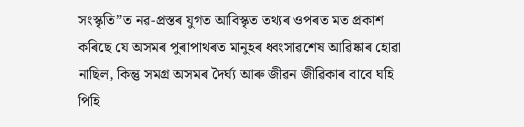সংস্কৃতি”ত নৱ-প্ৰস্তৰ যুগত আবিস্কৃত তথ্যৰ ওপৰত মত প্ৰকাশ কৰিছে যে অসমৰ পুৰাপাথৰত মানুহৰ ধ্বংসাৱশেষ আৱিষ্কাৰ হোৱা নাছিল, কিন্তু সমগ্ৰ অসমৰ দৈৰ্ঘ্য আৰু জীৱন জীৱিকাৰ বাবে ঘহি পিহি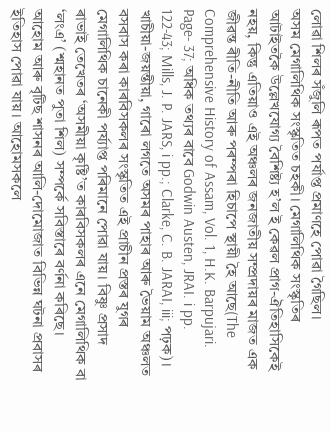লোৱা শিলৰ সঁজুলি ৰূপত পৰ্যাপ্ত প্ৰমাণহে পোৱা গৈছিল।
অসম মেগালিথিক সংস্কৃতিত চহকী। মেগালিথিক সংস্কৃতিৰ আটাইতকৈ উল্লেখযোগ্য বৈশিষ্ট্য হ’ল ই কেৱল প্ৰাগ-ঐতিহাসিকেই নহয়, কিন্তু এতিয়াও এই অঞ্চলৰ জনজাতীয় সম্প্ৰদায়ৰ মাজত এক জীৱন্ত ৰীতি-নীতি আৰু পৰম্পৰা হিচাপে স্থায়ী হৈ আছে(The Comprehensive History of Assam, Vol. 1, H.K. Barpujari. Page- 37; অধিক তথ্যৰ বাবে Godwin Austen, JRAI. i pp. 122-43; Mills, J. P. JARS, i pp.; Clarke, C. B. JARAI, iii; পঢ়ক)। খাচীয়া-জয়ন্তীয়া, গাৰো লগতে অসমৰ পাহাৰ আৰু ভৈয়াম অঞ্চলত বসবাস কৰা কাৰবিসকলৰ সংস্কৃতিত এই প্ৰাচীন প্ৰস্তৰ যুগৰ মেগালিথিক চানেকী পৰ্য্যাপ্ত পৰিমানে পোৱা যায়। বিষ্ণু প্ৰসাদ ৰাভাই তেখেতৰ ‘অসমীয়া কৃষ্টি’ত কাৰবিসকলৰ এনে মেগালিথিক বা ‘লংএ’ (শ্মহানত পুতা শিল) সম্পৰ্কে সবিস্তাৰে বৰ্ণনা কৰিছে।
আহোম আৰু বৃটিছ শাসনৰ আলি-দোমোজাত বিভিন্ন ঘটনা প্ৰবাসৰ ইতিহাস পোৱা যায়। আহোমসকলে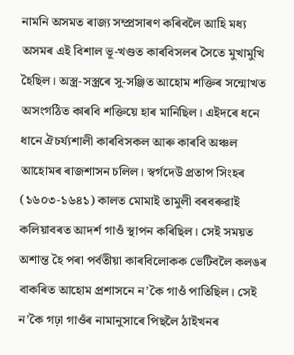নামনি অসমত ৰাজ্য সম্প্ৰসাৰণ কৰিবলৈ আহি মধ্য অসমৰ এই বিশাল ভূ-খণ্ডত কাৰবিসলৰ সৈতে মুখামুখি হৈছিল। অস্ত্ৰ-সস্ত্ৰৰে সু-সঞ্জিত আহোম শক্তিৰ সন্মোখত অসংগঠিত কাৰবি শক্তিয়ে হাৰ মানিছিল। এইদৰে ধনে ধানে ঐচৰ্য্যশালী কাৰবিসকল আৰু কাৰবি অঞ্চল আহোমৰ ৰাজশাসন চলিল। স্বৰ্গদেউ প্ৰতাপ সিংহৰ (১৬০৩-১৬৪১) কালত মোমাই তামুলী বৰবৰুৱাই কলিয়াবৰত আদৰ্শ গাওঁ স্থাপন কৰিছিল। সেই সময়ত অশান্ত হৈ পৰা পৰ্বতীয়া কাৰবিলোকক ভেটিবলৈ কলঙৰ বাকৰিত আহোম প্ৰশাসনে ন’কৈ গাওঁ পাতিছিল। সেই ন’কৈ গঢ়া গাওঁৰ নামানুসাৰে পিছলৈ ঠাইখনৰ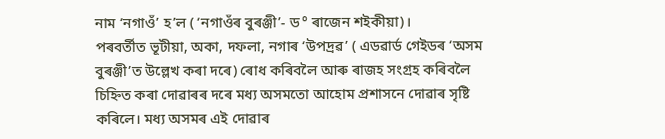নাম ‘নগাওঁ’ হ’ল ( ‘নগাওঁৰ বুৰঞ্জী’- ড° ৰাজেন শইকীয়া)।
পৰবৰ্তীত ভূটীয়া, অকা, দফলা, নগাৰ ‘উপদ্ৰৱ’ ( এডৱাৰ্ড গেইডৰ ‘অসম বুৰঞ্জী’ত উল্লেখ কৰা দৰে) ৰোধ কৰিবলৈ আৰু ৰাজহ সংগ্ৰহ কৰিবলৈ চিহ্নিত কৰা দোৱাৰৰ দৰে মধ্য অসমতো আহোম প্ৰশাসনে দোৱাৰ সৃষ্টি কৰিলে। মধ্য অসমৰ এই দোৱাৰ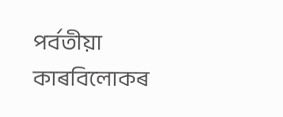পৰ্বতীয়া কাৰবিলোকৰ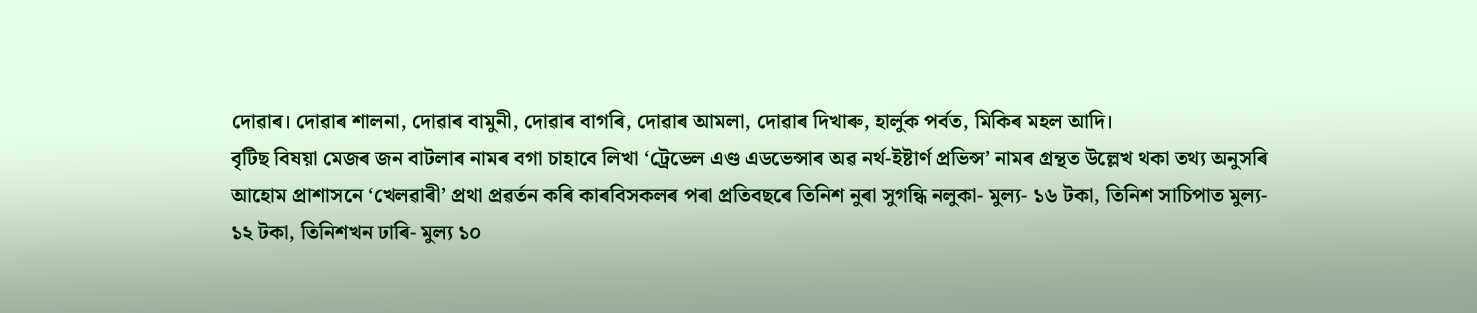দোৱাৰ। দোৱাৰ শালনা, দোৱাৰ বামুনী, দোৱাৰ বাগৰি, দোৱাৰ আমলা, দোৱাৰ দিখাৰু, হাৰ্লুক পৰ্বত, মিকিৰ মহল আদি।
বৃটিছ বিষয়া মেজৰ জন বাটলাৰ নামৰ বগা চাহাবে লিখা ‘ট্ৰেভেল এণ্ড এডভেন্সাৰ অৱ নৰ্থ-ইষ্টাৰ্ণ প্ৰভিন্স’ নামৰ গ্ৰন্থত উল্লেখ থকা তথ্য অনুসৰি আহোম প্ৰাশাসনে ‘খেলৱাৰী’ প্ৰথা প্ৰৱৰ্তন কৰি কাৰবিসকলৰ পৰা প্ৰতিবছৰে তিনিশ নুৰা সুগন্ধি নলুকা- মুল্য- ১৬ টকা, তিনিশ সাচিপাত মুল্য- ১২ টকা, তিনিশখন ঢাৰি- মুল্য ১০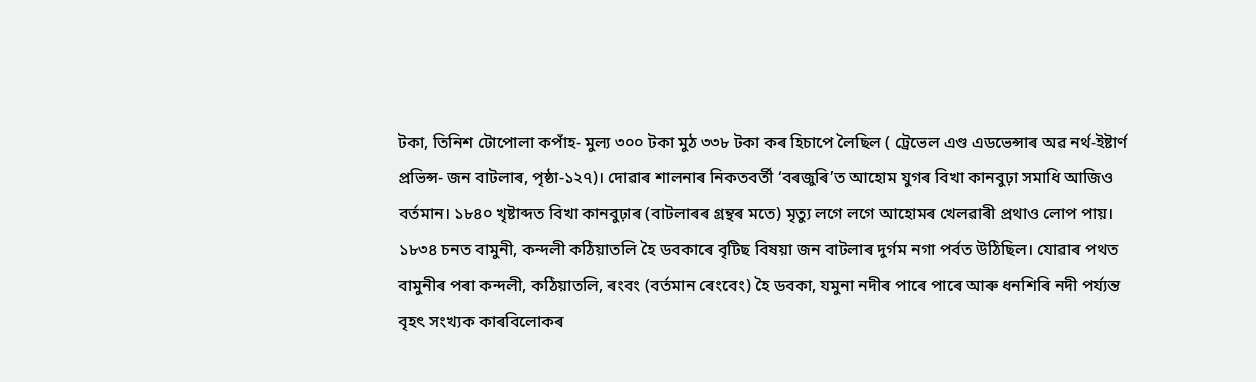টকা, তিনিশ টোপোলা কপাঁহ- মুল্য ৩০০ টকা মুঠ ৩৩৮ টকা কৰ হিচাপে লৈছিল ( ট্ৰেভেল এণ্ড এডভেন্সাৰ অৱ নৰ্থ-ইষ্টাৰ্ণ প্ৰভিন্স- জন বাটলাৰ, পৃষ্ঠা-১২৭)। দোৱাৰ শালনাৰ নিকতবৰ্তী ‘বৰজুৰি’ত আহোম যুগৰ বিখা কানবুঢ়া সমাধি আজিও বৰ্তমান। ১৮৪০ খৃষ্টাব্দত বিখা কানবুঢ়াৰ (বাটলাৰৰ গ্ৰন্থৰ মতে) মৃত্যু লগে লগে আহোমৰ খেলৱাৰী প্ৰথাও লোপ পায়।
১৮৩৪ চনত বামুনী, কন্দলী কঠিয়াতলি হৈ ডবকাৰে বৃটিছ বিষয়া জন বাটলাৰ দুৰ্গম নগা পৰ্বত উঠিছিল। যোৱাৰ পথত বামুনীৰ পৰা কন্দলী, কঠিয়াতলি, ৰংবং (বৰ্তমান ৰেংবেং) হৈ ডবকা, যমুনা নদীৰ পাৰে পাৰে আৰু ধনশিৰি নদী পৰ্য্যন্ত বৃহৎ সংখ্যক কাৰবিলোকৰ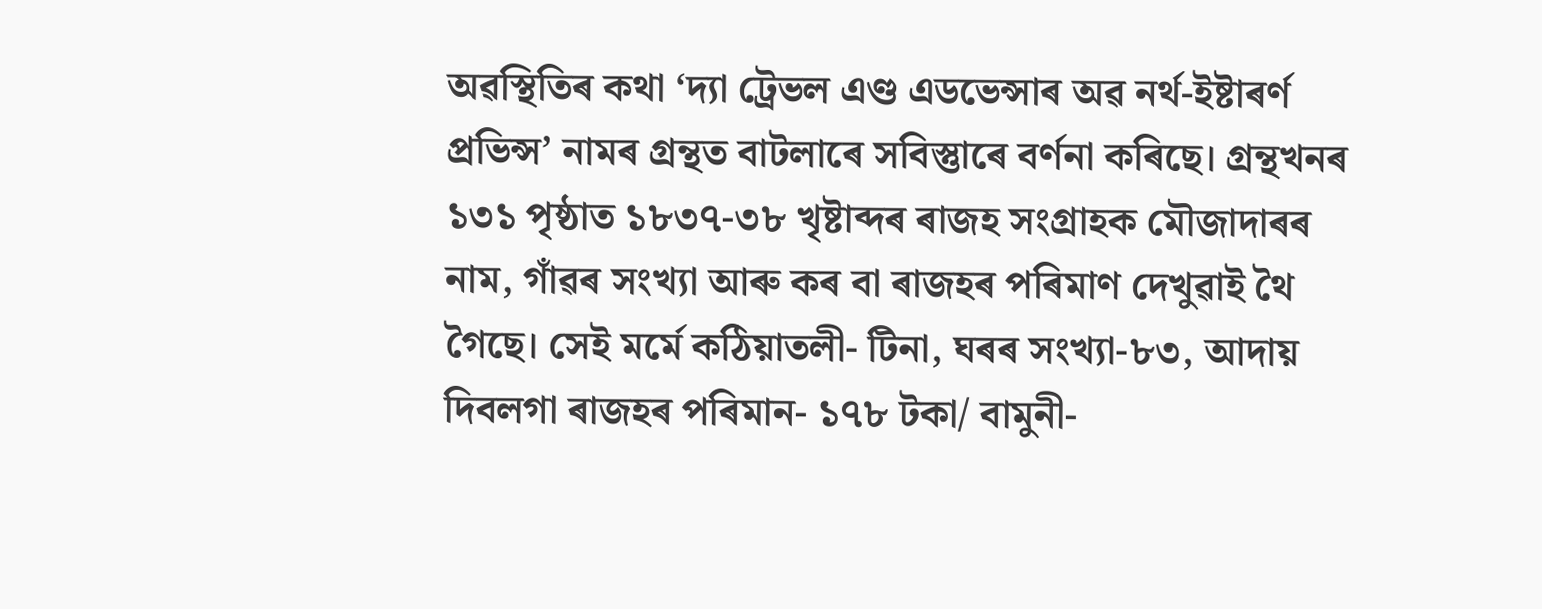অৱস্থিতিৰ কথা ‘দ্যা ট্ৰেভল এণ্ড এডভেন্সাৰ অৱ নৰ্থ-ইষ্টাৰৰ্ণ প্ৰভিন্স’ নামৰ গ্ৰন্থত বাটলাৰে সবিস্তুাৰে বৰ্ণনা কৰিছে। গ্ৰন্থখনৰ ১৩১ পৃষ্ঠাত ১৮৩৭-৩৮ খৃষ্টাব্দৰ ৰাজহ সংগ্ৰাহক মৌজাদাৰৰ নাম, গাঁৱৰ সংখ্যা আৰু কৰ বা ৰাজহৰ পৰিমাণ দেখুৱাই থৈ গৈছে। সেই মৰ্মে কঠিয়াতলী- টিনা, ঘৰৰ সংখ্যা-৮৩, আদায় দিবলগা ৰাজহৰ পৰিমান- ১৭৮ টকা/ বামুনী-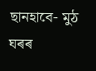ছানহাবে- মুঠ ঘৰৰ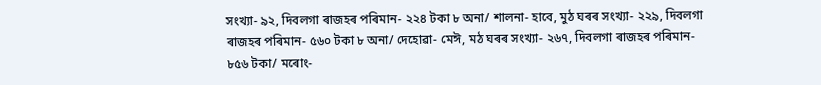সংখ্যা- ৯২, দিবলগা ৰাজহৰ পৰিমান- ২২৪ টকা ৮ অনা/ শালনা- হাবে, মুঠ ঘৰৰ সংখ্যা- ২২৯, দিবলগা ৰাজহৰ পৰিমান- ৫৬০ টকা ৮ অনা/ দেহোৱা- মেঈ, মঠ ঘৰৰ সংখ্যা- ২৬৭, দিবলগা ৰাজহৰ পৰিমান- ৮৫৬ টকা/ মৰোং-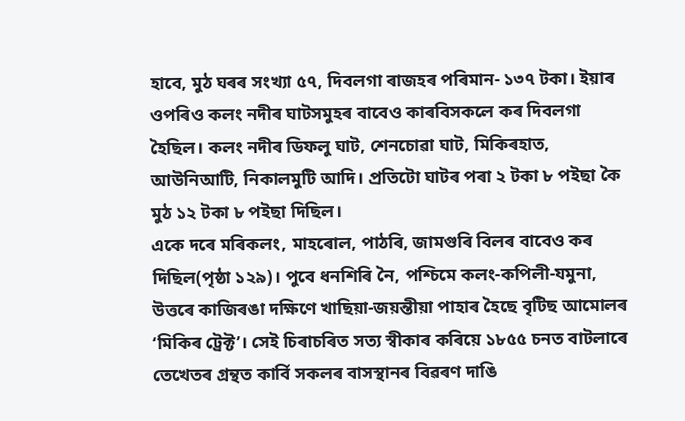হাবে, মুঠ ঘৰৰ সংখ্যা ৫৭, দিবলগা ৰাজহৰ পৰিমান- ১৩৭ টকা। ইয়াৰ ওপৰিও কলং নদীৰ ঘাটসমুহৰ বাবেও কাৰবিসকলে কৰ দিবলগা হৈছিল। কলং নদীৰ ডিফলু ঘাট, শেনচোৱা ঘাট, মিকিৰহাত, আউনিআটি, নিকালমুটি আদি। প্ৰতিটো ঘাটৰ পৰা ২ টকা ৮ পইছা কৈ মুঠ ১২ টকা ৮ পইছা দিছিল।
একে দৰে মৰিকলং, মাহৰোল, পাঠৰি, জামগুৰি বিলৰ বাবেও কৰ দিছিল(পৃষ্ঠা ১২৯)। পুবে ধনশিৰি নৈ, পশ্চিমে কলং-কপিলী-যমুনা, উত্তৰে কাজিৰঙা দক্ষিণে খাছিয়া-জয়ন্তীয়া পাহাৰ হৈছে বৃটিছ আমোলৰ ‘মিকিৰ ট্ৰেক্ট’। সেই চিৰাচৰিত সত্য স্বীকাৰ কৰিয়ে ১৮৫৫ চনত বাটলাৰে তেখেতৰ গ্ৰন্থত কাৰ্বি সকলৰ বাসস্থানৰ বিৱৰণ দাঙি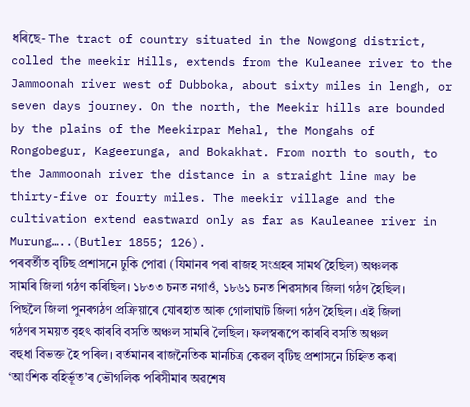ধৰিছে- The tract of country situated in the Nowgong district, colled the meekir Hills, extends from the Kuleanee river to the Jammoonah river west of Dubboka, about sixty miles in lengh, or seven days journey. On the north, the Meekir hills are bounded by the plains of the Meekirpar Mehal, the Mongahs of Rongobegur, Kageerunga, and Bokakhat. From north to south, to the Jammoonah river the distance in a straight line may be thirty-five or fourty miles. The meekir village and the cultivation extend eastward only as far as Kauleanee river in Murung…..(Butler 1855; 126).
পৰবৰ্তীত বৃটিছ প্ৰশাসনে ঢুকি পোৱা (যিমানৰ পৰা ৰাজহ সংগ্ৰহৰ সামৰ্থ হৈছিল) অঞ্চলক সামৰি জিলা গঠণ কৰিছিল। ১৮৩৩ চনত নগাওঁ, ১৮৬১ চনত শিৱসাগৰ জিলা গঠণ হৈছিল। পিছলৈ জিলা পুনৰগঠণ প্ৰক্ৰিয়াৰে যোৰহাত আৰু গোলাঘাট জিলা গঠণ হৈছিল। এই জিলা গঠণৰ সময়ত বৃহৎ কাৰবি বসতি অঞ্চল সামৰি লৈছিল। ফলস্বৰূপে কাৰবি বসতি অঞ্চল বহুধা বিভক্ত হৈ পৰিল। বৰ্তমানৰ ৰাজনৈতিক মানচিত্ৰ কেৱল বৃটিছ প্ৰশাসনে চিহ্নিত কৰা ‘আংশিক বহিৰ্ভূত’ৰ ভৌগলিক পৰিসীমাৰ অৱশেষ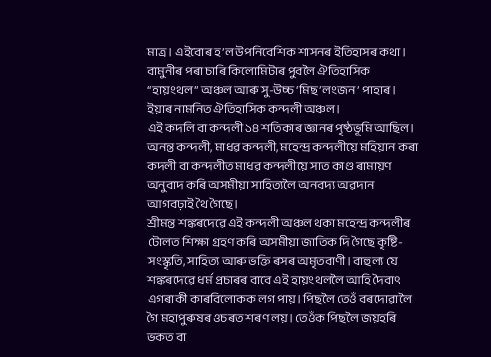মাত্ৰ। এইবোৰ হ’ল উপনিবেশিক শাসনৰ ইতিহাসৰ কথা।
বামুনীৰ পৰা চাৰি কিলোমিটাৰ পুবলৈ ঐতিহাসিক “হায়ংথল” অঞ্চল আৰু সু-উচ্চ ‘মিছ’লংজন’ পাহাৰ। ইয়াৰ নামনিত ঐতিহাসিক কন্দলী অঞ্চল।
এই কদলি বা কন্দলী ১৪ শতিকাৰ জ্ঞানৰ পৃষ্ঠভূমি আছিল। অনন্ত কন্দলী, মাধৱ কন্দলী, মহেন্দ্ৰ কন্দলীয়ে মহিয়ান কৰা কদলী বা কন্দলীত মাধৱ কন্দলীয়ে সাত কাণ্ড ৰামায়ণ অনুবাদ কৰি অসমীয়া সাহিত্যলৈ অনবদ্য অৱদান আগবঢ়াই থৈ গৈছে।
শ্ৰীমন্ত শঙ্কৰদেৱে এই কন্দলী অঞ্চল থকা মহেন্দ্ৰ কন্দলীৰ টোলত শিক্ষা গ্ৰহণ কৰি অসমীয়া জাতিক দি গৈছে কৃষ্টি-সংস্কৃতি, সাহিত্য আৰু ভক্তি ৰসৰ অমৃতবাণী। বাহুল্য যে শঙ্কৰদেৱে ধৰ্ম প্ৰচাৰৰ বাবে এই হায়ংথললৈ আহি দৈবাৎ এগৰাকী কাৰবিলোকক লগ পায়। পিছলৈ তেওঁ বৰদোৱালৈ গৈ মহাপুৰুষৰ ওচৰত শৰণ লয়। তেওঁক পিছলৈ জয়হৰি ভকত বা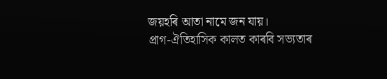জয়হৰি আতা নামে জন যায়।
প্ৰাগ-ঐতিহাসিক কালত কাৰবি সভ্যতাৰ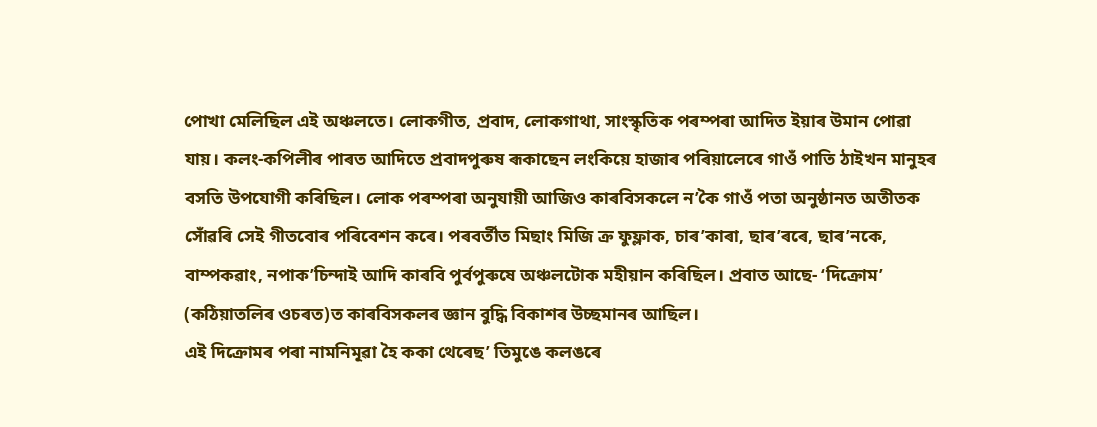পোখা মেলিছিল এই অঞ্চলতে। লোকগীত, প্ৰবাদ, লোকগাথা, সাংস্কৃতিক পৰম্পৰা আদিত ইয়াৰ উমান পোৱা যায়। কলং-কপিলীৰ পাৰত আদিতে প্ৰবাদপুৰুষ ৰূকাছেন লংকিয়ে হাজাৰ পৰিয়ালেৰে গাওঁ পাতি ঠাইখন মানুহৰ বসতি উপযোগী কৰিছিল। লোক পৰম্পৰা অনুযায়ী আজিও কাৰবিসকলে ন’কৈ গাওঁ পতা অনুষ্ঠানত অতীতক সোঁৱৰি সেই গীতবোৰ পৰিবেশন কৰে। পৰবৰ্তীত মিছাং মিজি ক্ৰ ফুফ্লাক, চাৰ’কাৰা, ছাৰ’ৰৰে, ছাৰ’নকে, বাম্পকৱাং, নপাক’চিন্দাই আদি কাৰবি পুৰ্বপুৰুষে অঞ্চলটোক মহীয়ান কৰিছিল। প্ৰবাত আছে- ‘দিক্ৰোম’ (কঠিয়াতলিৰ ওচৰত)ত কাৰবিসকলৰ জ্ঞান বুদ্ধি বিকাশৰ উচ্ছমানৰ আছিল।
এই দিক্ৰোমৰ পৰা নামনিমূৱা হৈ ককা থেৰেছ’ তিমুঙে কলঙৰে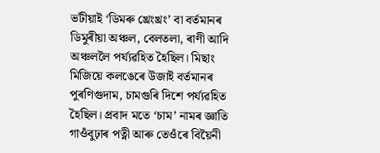ভটীয়াই ‘ডিমৰু খ্ৰেংখ্ৰং’ বা বৰ্তমানৰ ডিমুৰীয়া অঞ্চল, বেলতলা, ৰাণী আদি অঞ্চললৈ পৰ্য্যৱহিত হৈছিল। মিছাং মিজিয়ে কলঙেৰে উজাই বৰ্তমানৰ পুৰণিগুদাম, চামগুৰি দিশে পৰ্য্যৱহিত হৈছিল। প্ৰবাদ মতে ‘চাম’ নামৰ জ্ঞাতি গাওঁবুঢ়াৰ পত্নী আৰু তেওঁৰে বিয়ৈনী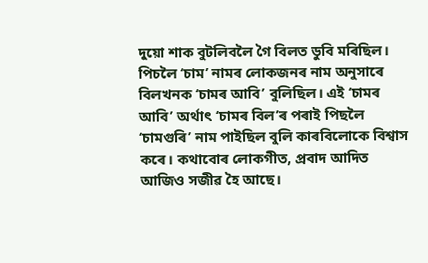দুয়ো শাক বুটলিবলৈ গৈ বিলত ডুবি মৰিছিল। পিচলৈ ‘চাম’ নামৰ লোকজনৰ নাম অনুসাৰে বিলখনক ‘চামৰ আবি’ বুলিছিল। এই ‘চামৰ আবি’ অৰ্থাৎ ‘চামৰ বিল’ৰ পৰাই পিছলৈ ‘চামগুৰি’ নাম পাইছিল বুলি কাৰবিলোকে বিশ্বাস কৰে। কথাবোৰ লোকগীত, প্ৰবাদ আদিত আজিও সজীৱ হৈ আছে।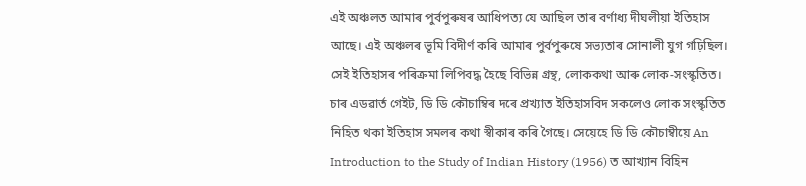এই অঞ্চলত আমাৰ পুৰ্বপুৰুষৰ আধিপত্য যে আছিল তাৰ বৰ্ণাধ্য দীঘলীয়া ইতিহাস আছে। এই অঞ্চলৰ ভূমি বিদীৰ্ণ কৰি আমাৰ পুৰ্বপুৰুষে সভ্যতাৰ সোনালী যুগ গঢ়িছিল। সেই ইতিহাসৰ পৰিক্ৰমা লিপিবদ্ধ হৈছে বিভিন্ন গ্ৰন্থ, লোককথা আৰু লোক-সংস্কৃতিত। চাৰ এডৱাৰ্ত গেইট, ডি ডি কৌচাম্বিৰ দৰে প্ৰখ্যাত ইতিহাসবিদ সকলেও লোক সংস্কৃতিত নিহিত থকা ইতিহাস সমলৰ কথা স্বীকাৰ কৰি গৈছে। সেয়েহে ডি ডি কৌচাম্বীয়ে An Introduction to the Study of Indian History (1956) ত আখ্যান বিহিন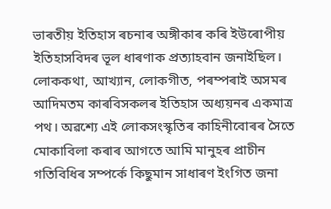ভাৰতীয় ইতিহাস ৰচনাৰ অঙ্গীকাৰ কৰি ইউৰোপীয় ইতিহাসবিদৰ ভূল ধাৰণাক প্ৰত্যাহবান জনাইছিল।
লোককথা, আখ্যান, লোকগীত, পৰম্পৰাই অসমৰ আদিমতম কাৰবিসকলৰ ইতিহাস অধ্যয়নৰ একমাত্ৰ পথ। অৱশ্যে এই লোকসংস্কৃতিৰ কাহিনীবোৰৰ সৈতে মোকাবিলা কৰাৰ আগতে আমি মানুহৰ প্ৰাচীন গতিবিধিৰ সম্পৰ্কে কিছুমান সাধাৰণ ইংগিত জনা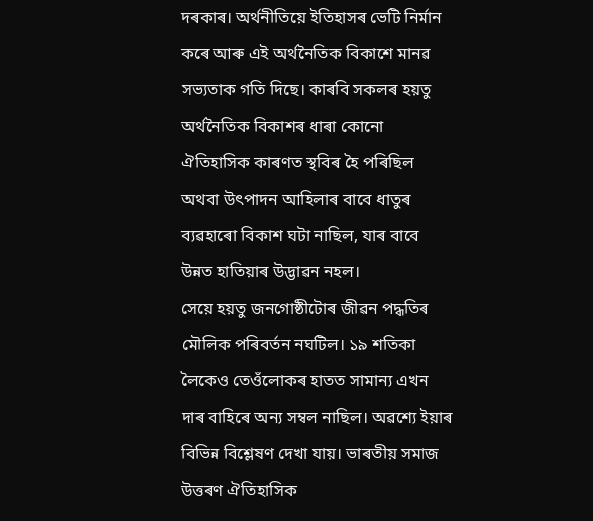দৰকাৰ। অৰ্থনীতিয়ে ইতিহাসৰ ভেটি নিৰ্মান কৰে আৰু এই অৰ্থনৈতিক বিকাশে মানৱ সভ্যতাক গতি দিছে। কাৰবি সকলৰ হয়তু অৰ্থনৈতিক বিকাশৰ ধাৰা কোনো ঐতিহাসিক কাৰণত স্থবিৰ হৈ পৰিছিল অথবা উৎপাদন আহিলাৰ বাবে ধাতুৰ ব্যৱহাৰো বিকাশ ঘটা নাছিল, যাৰ বাবে উন্নত হাতিয়াৰ উদ্ভাৱন নহল।
সেয়ে হয়তু জনগোষ্ঠীটোৰ জীৱন পদ্ধতিৰ মৌলিক পৰিবৰ্তন নঘটিল। ১৯ শতিকা লৈকেও তেওঁলোকৰ হাতত সামান্য এখন দাৰ বাহিৰে অন্য সম্বল নাছিল। অৱশ্যে ইয়াৰ বিভিন্ন বিশ্লেষণ দেখা যায়। ভাৰতীয় সমাজ উত্তৰণ ঐতিহাসিক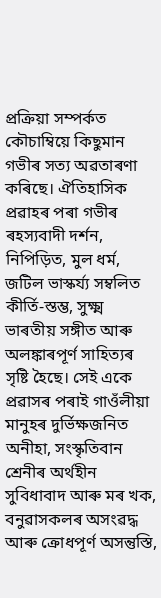প্ৰক্ৰিয়া সম্পৰ্কত কৌচাম্বিয়ে কিছুমান গভীৰ সত্য অৱতাৰণা কৰিছে। ঐতিহাসিক প্ৰৱাহৰ পৰা গভীৰ ৰহস্যবাদী দৰ্শন, নিপিড়িত, মুল ধৰ্ম, জটিল ভাস্কৰ্য্য সম্বলিত কীৰ্তি-স্তম্ভ, সুক্ষ্ম ভাৰতীয় সঙ্গীত আৰু অলঙ্কাৰপূৰ্ণ সাহিত্যৰ সৃষ্টি হৈছে। সেই একে প্ৰৱাসৰ পৰাই গাওঁলীয়া মানুহৰ দুৰ্ভিক্ষজনিত অনীহা, সংস্কৃতিবান শ্ৰেনীৰ অৰ্থহীন সুবিধাবাদ আৰু মৰ খক, বনুৱাসকলৰ অসংৱদ্ধ আৰু ক্ৰোধপূৰ্ণ অসন্তুস্তি,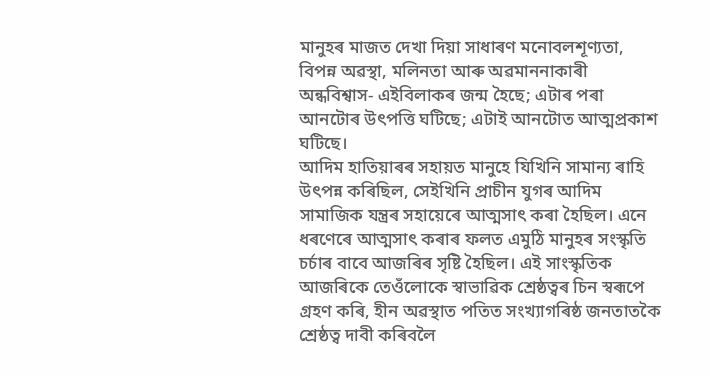মানুহৰ মাজত দেখা দিয়া সাধাৰণ মনোবলশূণ্যতা, বিপন্ন অৱস্থা, মলিনতা আৰু অৱমাননাকাৰী অন্ধবিশ্বাস- এইবিলাকৰ জন্ম হৈছে; এটাৰ পৰা আনটোৰ উৎপত্তি ঘটিছে; এটাই আনটোত আত্মপ্ৰকাশ ঘটিছে।
আদিম হাতিয়াৰৰ সহায়ত মানুহে যিখিনি সামান্য ৰাহি উৎপন্ন কৰিছিল, সেইখিনি প্ৰাচীন যুগৰ আদিম সামাজিক যন্ত্ৰৰ সহায়েৰে আত্মসাৎ কৰা হৈছিল। এনে ধৰণেৰে আত্মসাৎ কৰাৰ ফলত এমুঠি মানুহৰ সংস্কৃতি চৰ্চাৰ বাবে আজৰিৰ সৃষ্টি হৈছিল। এই সাংস্কৃতিক আজৰিকে তেওঁলোকে স্বাভাৱিক শ্ৰেষ্ঠত্বৰ চিন স্বৰূপে গ্ৰহণ কৰি, হীন অৱস্থাত পতিত সংখ্যাগৰিষ্ঠ জনতাতকৈ শ্ৰেষ্ঠত্ব দাবী কৰিবলৈ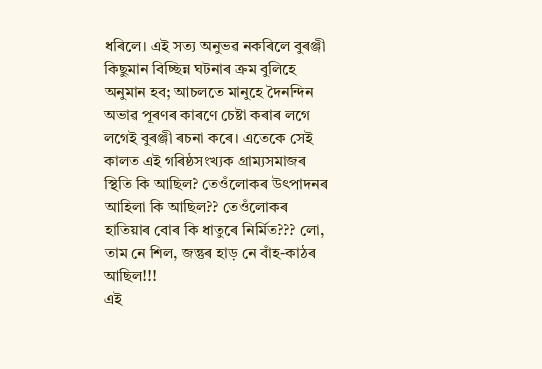ধৰিলে। এই সত্য অনুভৱ নকৰিলে বুৰঞ্জী কিছুমান বিচ্ছিন্ন ঘটনাৰ ক্ৰম বুলিহে অনুমান হব; আচলতে মানুহে দৈনন্দিন অভাৱ পূৰণৰ কাৰণে চেষ্টা কৰাৰ লগে লগেই বুৰঞ্জী ৰচনা কৰে। এতেকে সেই কালত এই গৰিষ্ঠসংখ্যক গ্ৰাম্যসমাজৰ স্থিতি কি আছিল? তেওঁলোকৰ উৎপাদনৰ আহিলা কি আছিল?? তেওঁলোকৰ হাতিয়াৰ বোৰ কি ধাতুৰে নিৰ্মিত??? লো, তাম নে শিল, জন্তুৰ হাড় নে বাঁহ-কাঠৰ আছিল!!!
এই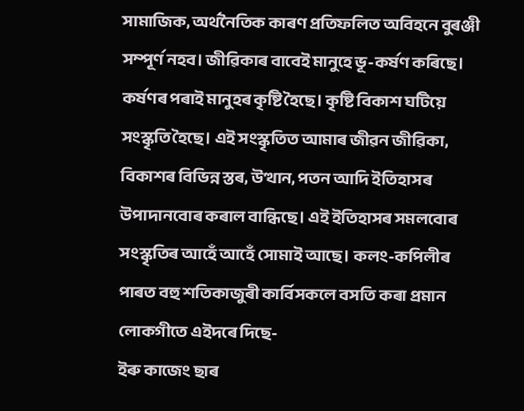সামাজিক, অৰ্থনৈতিক কাৰণ প্ৰতিফলিত অবিহনে বুৰঞ্জী সম্পূৰ্ণ নহব। জীৱিকাৰ বাবেই মানুহে ভূ-কৰ্ষণ কৰিছে। কৰ্ষণৰ পৰাই মানুহৰ কৃষ্টি হৈছে। কৃষ্টি বিকাশ ঘটিয়ে সংস্কৃতি হৈছে। এই সংস্কৃতিত আমাৰ জীৱন জীৱিকা, বিকাশৰ বিভিন্ন স্তৰ, উত্থান, পতন আদি ইতিহাসৰ উপাদানবোৰ কৰাল বান্ধিছে। এই ইতিহাসৰ সমলবোৰ সংস্কৃতিৰ আহেঁ আহেঁ সোমাই আছে। কলং-কপিলীৰ পাৰত বহু শতিকাজুৰী কাৰ্বিসকলে বসতি কৰা প্ৰমান লোকগীতে এইদৰে দিছে-
ইৰু কাজেং ছাৰ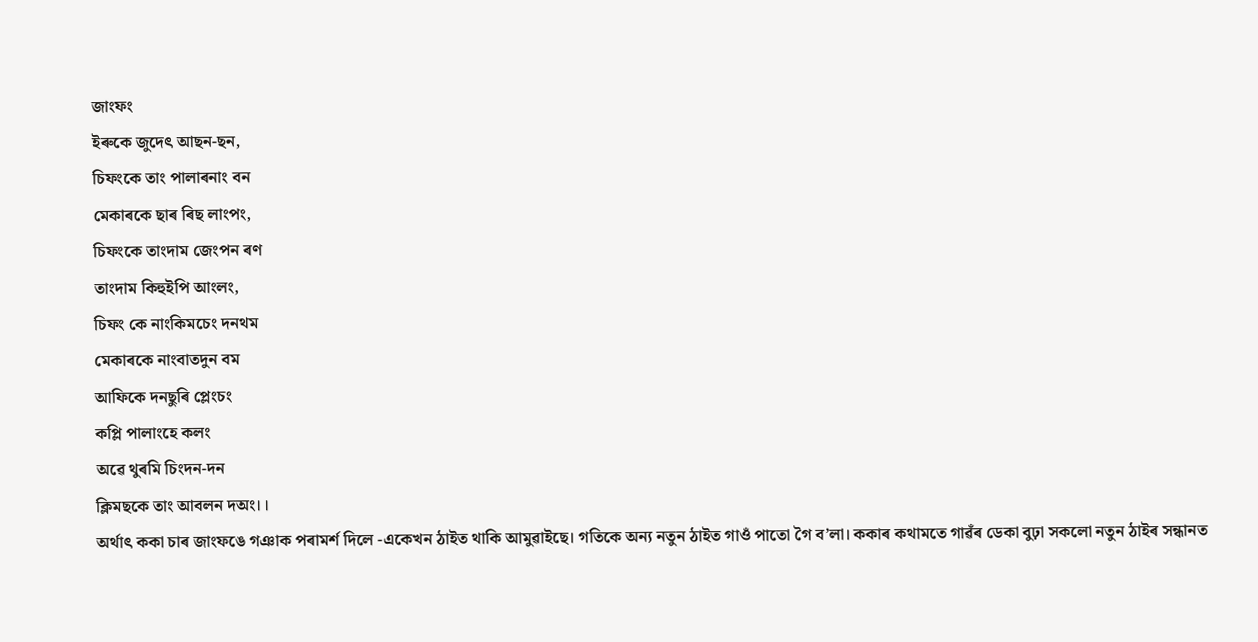জাংফং
ইৰুকে জুদেৎ আছন-ছন,
চিফংকে তাং পালাৰনাং বন
মেকাৰকে ছাৰ ৰিছ লাংপং,
চিফংকে তাংদাম জেংপন ৰণ
তাংদাম কিহুইপি আংলং,
চিফং কে নাংকিমচেং দনথম
মেকাৰকে নাংবাতদুন বম
আফিকে দনছুৰি প্লেংচং
কপ্লি পালাংহে কলং
অৱে থুৰমি চিংদন-দন
ক্লিমছকে তাং আবলন দঅং।।
অৰ্থাৎ ককা চাৰ জাংফঙে গঞাক পৰামৰ্শ দিলে -একেখন ঠাইত থাকি আমুৱাইছে। গতিকে অন্য নতুন ঠাইত গাওঁ পাতো গৈ ব’লা। ককাৰ কথামতে গাৱঁৰ ডেকা বুঢ়া সকলো নতুন ঠাইৰ সন্ধানত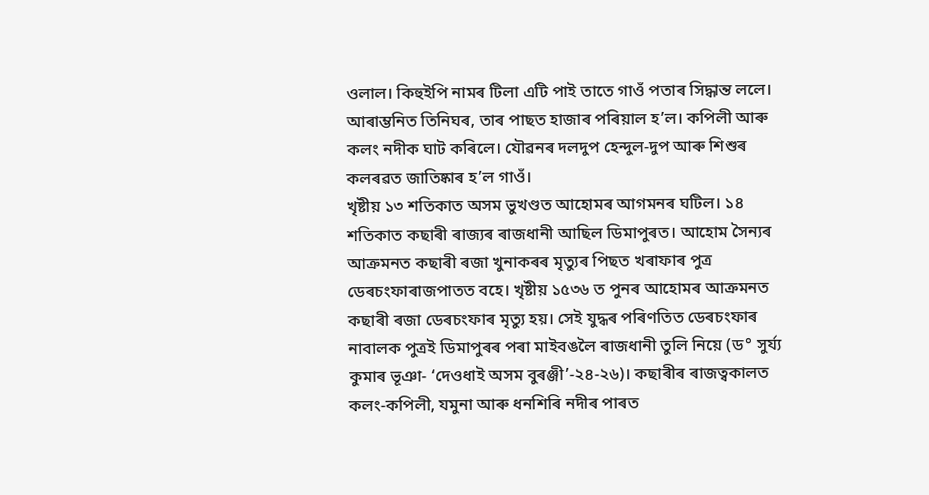ওলাল। কিহুইপি নামৰ টিলা এটি পাই তাতে গাওঁ পতাৰ সিদ্ধান্ত ললে। আৰাম্ভনিত তিনিঘৰ, তাৰ পাছত হাজাৰ পৰিয়াল হ’ল। কপিলী আৰু কলং নদীক ঘাট কৰিলে। যৌৱনৰ দলদুপ হেন্দুল-দুপ আৰু শিশুৰ কলৰৱত জাতিষ্কাৰ হ’ল গাওঁ।
খৃষ্টীয় ১৩ শতিকাত অসম ভুখণ্ডত আহোমৰ আগমনৰ ঘটিল। ১৪ শতিকাত কছাৰী ৰাজ্যৰ ৰাজধানী আছিল ডিমাপুৰত। আহোম সৈন্যৰ আক্ৰমনত কছাৰী ৰজা খুনাকৰৰ মৃত্যুৰ পিছত খৰাফাৰ পুত্ৰ ডেৰচংফাৰাজপাতত বহে। খৃষ্টীয় ১৫৩৬ ত পুনৰ আহোমৰ আক্ৰমনত কছাৰী ৰজা ডেৰচংফাৰ মৃত্যু হয়। সেই যুদ্ধৰ পৰিণতিত ডেৰচংফাৰ নাবালক পুত্ৰই ডিমাপুৰৰ পৰা মাইবঙলৈ ৰাজধানী তুলি নিয়ে (ড° সুৰ্য্য কুমাৰ ভূঞা- ‘দেওধাই অসম বুৰঞ্জী’-২৪-২৬)। কছাৰীৰ ৰাজত্বকালত কলং-কপিলী, যমুনা আৰু ধনশিৰি নদীৰ পাৰত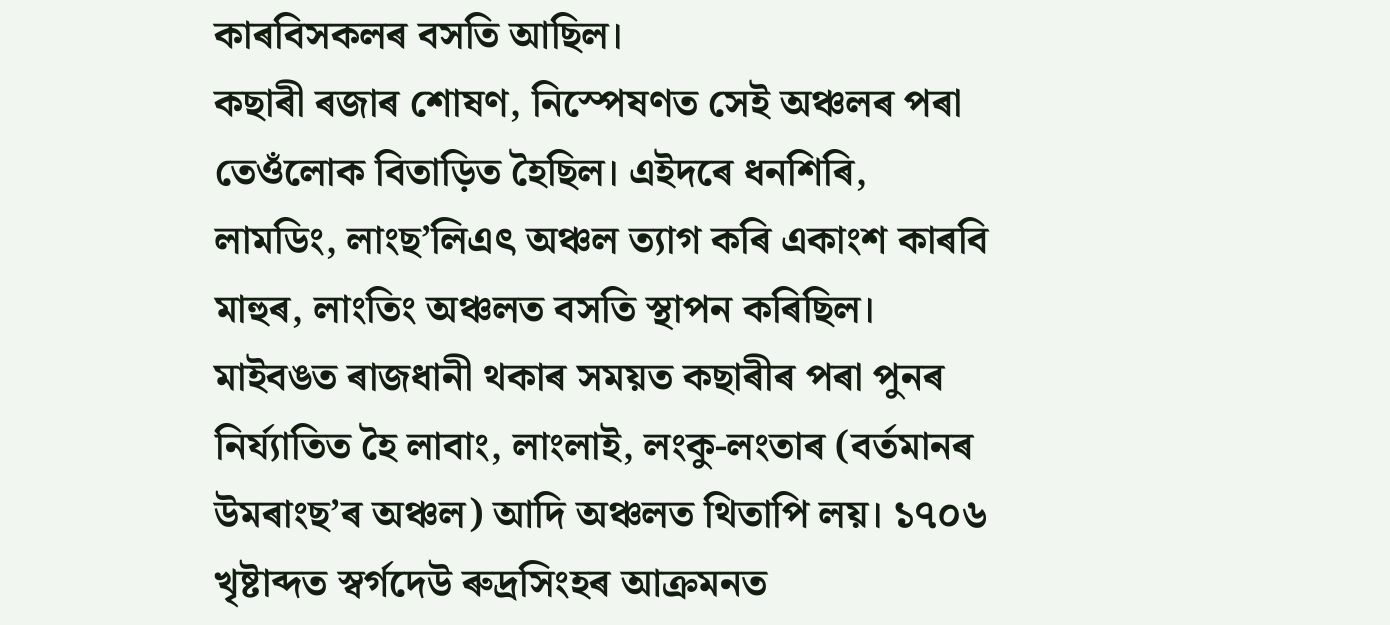কাৰবিসকলৰ বসতি আছিল।
কছাৰী ৰজাৰ শোষণ, নিস্পেষণত সেই অঞ্চলৰ পৰা তেওঁলোক বিতাড়িত হৈছিল। এইদৰে ধনশিৰি, লামডিং, লাংছ’লিএৎ অঞ্চল ত্যাগ কৰি একাংশ কাৰবি মাহুৰ, লাংতিং অঞ্চলত বসতি স্থাপন কৰিছিল। মাইবঙত ৰাজধানী থকাৰ সময়ত কছাৰীৰ পৰা পুনৰ নিৰ্য্যাতিত হৈ লাবাং, লাংলাই, লংকু-লংতাৰ (বৰ্তমানৰ উমৰাংছ’ৰ অঞ্চল) আদি অঞ্চলত থিতাপি লয়। ১৭০৬ খৃষ্টাব্দত স্বৰ্গদেউ ৰুদ্ৰসিংহৰ আক্ৰমনত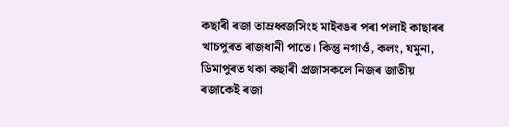কছাৰী ৰজা তাম্ৰধ্বজসিংহ মাইবঙৰ পৰা পলাই কাছাৰৰ খাচপুৰত ৰাজধানী পাতে। কিন্তু নগাওঁ, কলং, যমুনা, ডিমাপুৰত থকা কছাৰী প্ৰজাসকলে নিজৰ জাতীয় ৰজাকেই ৰজা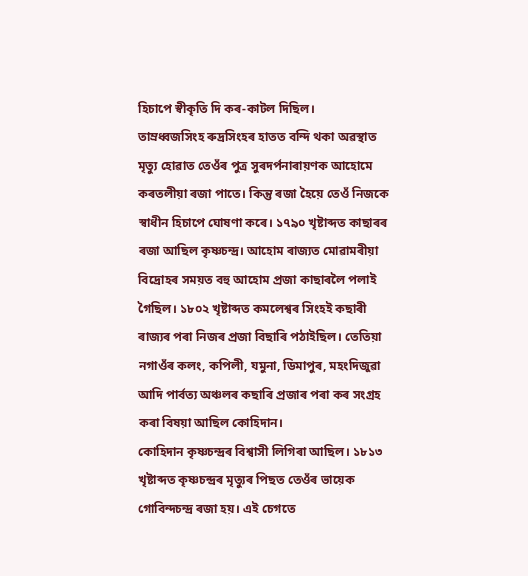হিচাপে স্বীকৃতি দি কৰ-কাটল দিছিল।
তাম্ৰধ্বজসিংহ ৰুদ্ৰসিংহৰ হাতত বন্দি থকা অৱস্থাত মৃত্যু হোৱাত তেওঁৰ পুত্ৰ সুৰদৰ্পনাৰায়ণক আহোমে কৰতলীয়া ৰজা পাতে। কিন্তু ৰজা হৈয়ে তেওঁ নিজকে স্বাধীন হিচাপে ঘোষণা কৰে। ১৭৯০ খৃষ্টাব্দত কাছাৰৰ ৰজা আছিল কৃষ্ণচন্দ্ৰ। আহোম ৰাজ্যত মোৱামৰীয়া বিদ্ৰোহৰ সময়ত বহু আহোম প্ৰজা কাছাৰলৈ পলাই গৈছিল। ১৮০২ খৃষ্টাব্দত কমলেশ্বৰ সিংহই কছাৰী ৰাজ্যৰ পৰা নিজৰ প্ৰজা বিছাৰি পঠাইছিল। তেতিয়া নগাওঁৰ কলং, কপিলী, যমুনা, ডিমাপুৰ, মহংদিজুৱা আদি পাৰ্বত্য অঞ্চলৰ কছাৰি প্ৰজাৰ পৰা কৰ সংগ্ৰহ কৰা বিষয়া আছিল কোহিদান।
কোহিদান কৃষ্ণচন্দ্ৰৰ বিশ্বাসী লিগিৰা আছিল। ১৮১৩ খৃষ্টাব্দত কৃষ্ণচন্দ্ৰৰ মৃত্যুৰ পিছত তেওঁৰ ভায়েক গোবিন্দচন্দ্ৰ ৰজা হয়। এই চেগতে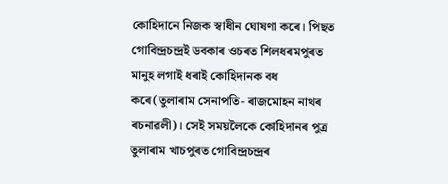কোহিদানে নিজক স্বাধীন ঘোষণা কৰে। পিছত গোবিন্দ্ৰচন্দ্ৰই ডবকাৰ ওচৰত শিলধৰমপুৰত মানুহ লগাই ধৰাই কোহিদানক বধ কৰে(তুলাৰাম সেনাপতি- ৰাজমোহন নাথৰ ৰচনাৱলী)। সেই সময়লৈকে কোহিদানৰ পুত্ৰ তুলাৰাম খাচপুৰত গোবিন্দ্ৰচন্দ্ৰৰ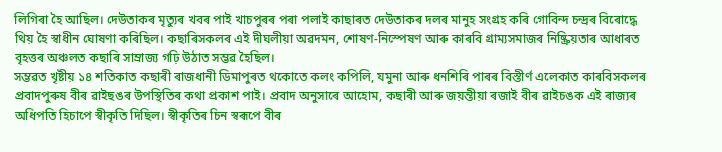লিগিৰা হৈ আছিল। দেউতাকৰ মৃত্যুৰ খবৰ পাই খাচপুৰৰ পৰা পলাই কাছাৰত দেউতাকৰ দলৰ মানুহ সংগ্ৰহ কৰি গোবিন্দ চন্দ্ৰৰ বিৰোদ্ধে থিয় হৈ স্বাধীন ঘোষণা কৰিছিল। কছাৰিসকলৰ এই দীঘলীয়া অৱদমন, শোষণ-নিস্পেষণ আৰু কাৰবি গ্ৰাম্যসমাজৰ নিষ্ক্ৰিয়তাৰ আধাৰত বৃহত্তৰ অঞ্চলত কছাৰি সাম্ৰাজ্য গঢ়ি উঠাত সম্ভৱ হৈছিল।
সম্ভৱত খৃষ্টীয় ১৪ শতিকাত কছাৰী ৰাজধানী ডিমাপুৰত থকোতে কলং কপিলি, যমুনা আৰু ধনশিৰি পাৰৰ বিস্তীৰ্ণ এলেকাত কাৰবিসকলৰ প্ৰবাদপুৰুষ বীৰ ৱাইছঙৰ উপস্থিতিৰ কথা প্ৰকাশ পাই। প্ৰবাদ অনুসাৰে আহোম, কছাৰী আৰু জয়ন্তীয়া ৰজাই বীৰ ৱাইচঙক এই ৰাজ্যৰ অধিপতি হিচাপে স্বীকৃতি দিছিল। স্বীকৃতিৰ চিন স্বৰূপে বীৰ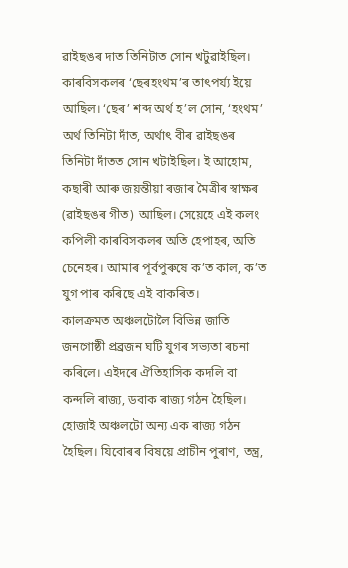ৱাইছঙৰ দাত তিনিটাত সোন খটুৱাইছিল। কাৰবিসকলৰ ‘ছেৰহংথম’ৰ তাৎপৰ্য্য ইয়ে আছিল। ‘ছেৰ’ শব্দ অৰ্থ হ’ল সোন, ‘হংথম’ অৰ্থ তিনিটা দাঁত, অৰ্থাৎ বীৰ ৱাইছঙৰ তিনিটা দাঁতত সোন খটাইছিল। ই আহোম, কছাৰী আৰু জয়ন্তীয়া ৰজাৰ মৈত্ৰীৰ স্বাক্ষৰ (ৱাইছঙৰ গীত) আছিল। সেয়েহে এই কলং কপিলী কাৰবিসকলৰ অতি হেপাহৰ, অতি চেনেহৰ। আমাৰ পূৰ্বপুৰুষে ক’ত কাল, ক’ত যুগ পাৰ কৰিছে এই বাকৰিত।
কালক্ৰমত অঞ্চলটোলৈ বিভিন্ন জাতি জনগোষ্ঠী প্ৰব্ৰজন ঘটি যুগৰ সভ্যতা ৰচনা কৰিলে। এইদৰে ঐতিহাসিক কদলি বা কন্দলি ৰাজ্য, ডবাক ৰাজ্য গঠন হৈছিল। হোজাই অঞ্চলটো অন্য এক ৰাজ্য গঠন হৈছিল। যিবোৰৰ বিষয়ে প্ৰাচীন পুৰাণ, তন্ত্ৰ,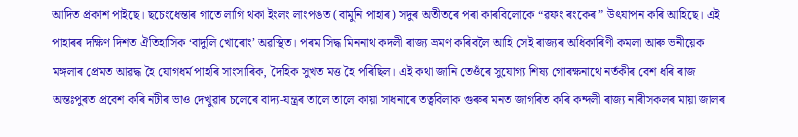আদিত প্ৰকাশ পাইছে। ছচেংধেন্তাৰ গাতে লাগি থকা ইংলং লাংপঙত (বামুনি পাহাৰ) সদুৰ অতীতৰে পৰা কাৰবিলোকে “ৱফং ৰংকেৰ” উৎযাপন কৰি আহিছে। এই পাহাৰৰ দক্ষিণ দিশত ঐতিহাসিক ‘বাদুলি খোৰোং’ অৱস্থিত। পৰম সিদ্ধ মিননাথ কদলী ৰাজ্য ভ্ৰমণ কৰিবলৈ আহি সেই ৰাজ্যৰ অধিকাৰিণী কমলা আৰু ভনীয়েক মঙ্গলাৰ প্ৰেমত আৱদ্ধ হৈ যোগধৰ্ম পাহৰি সাংসাৰিক, দৈহিক সুখত মত্ত হৈ পৰিছিল। এই কথা জানি তেওঁৰে সুযোগ্য শিষ্য গোৰক্ষনাথে নৰ্তকীৰ বেশ ধৰি ৰাজ অন্তঃপুৰত প্ৰবেশ কৰি নটীৰ ভাও দেখুৱাৰ চলেৰে বাদ্য-যন্ত্ৰৰ তালে তালে কায়া সাধনাৰে তত্ববিলাক গুৰুৰ মনত জাগৰিত কৰি কন্দলী ৰাজ্য নাৰীসকলৰ মায়া জালৰ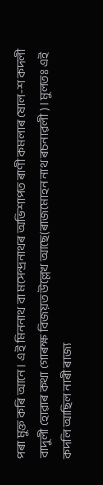পৰা মুক্ত কৰি আনে। এই মিননাথ বা মসেন্দ্ৰনাথৰ অভিশাপত ৰাণী কমলাৰ ষোল-শ কদলী বাদুলী হোৱাৰ কথা গোৰক্ষ বিজয়ত উল্লেখ আছে(ৰাজমোহন নাথ ৰচনাৱলী)। মুলতঃ এই কদলি আছিল নাৰী ৰাজ্য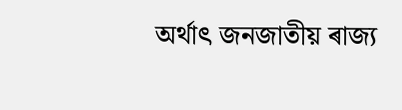অৰ্থাৎ জনজাতীয় ৰাজ্য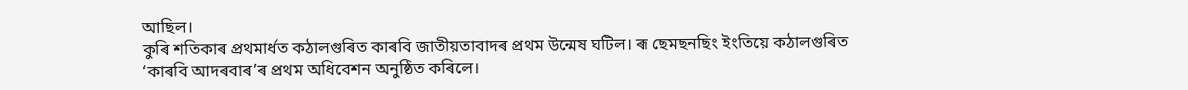আছিল।
কুৰি শতিকাৰ প্ৰথমাৰ্ধত কঠালগুৰিত কাৰবি জাতীয়তাবাদৰ প্ৰথম উন্মেষ ঘটিল। ৰূ ছেমছনছিং ইংতিয়ে কঠালগুৰিত ‘কাৰবি আদৰবাৰ’ৰ প্ৰথম অধিবেশন অনুষ্ঠিত কৰিলে।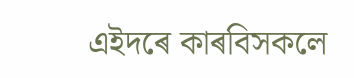এইদৰে কাৰবিসকলে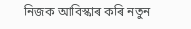নিজক আবিস্কাৰ কৰি নতুন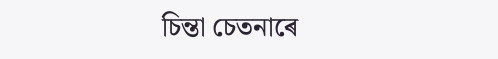চিন্তা চেতনাৰে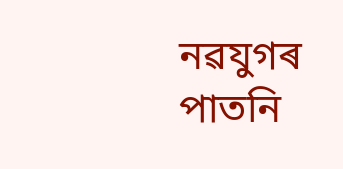নৱযুগৰ পাতনি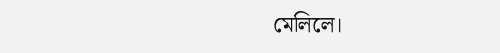মেলিলে।